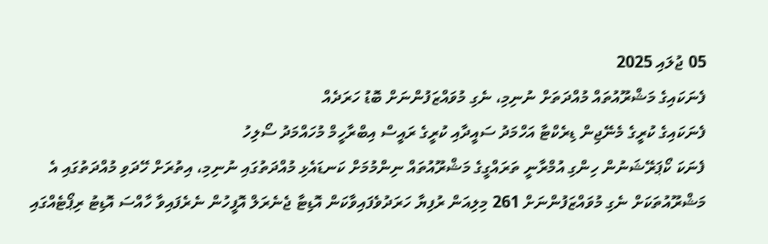05 ޖުލައި 2025
ފެނަކައިގެ މަޝްރޫއުތައް މުއްދަތަށް ނުނިމި، ނެގި މުވައްޒަފުންނަށް ބޮޑު ހަރަދެއް
ފެނަކައިގެ ކުރީގެ މެނޭޖިން ޑިރެކްޓާ އަހްމަދު ސައީދާއި ކުރީގެ ރައީސް އިބްރާހީމް މުހައްމަދު ސޯލިހު
ފެނަކަ ކޯޕަރޭޝަނުން ހިންގި އުމްރާނީ ތަރައްގީގެ މަޝްރޫއުތައް ނިންމުމަށް ކަނޑައެޅި މުއްދަތުގައި ނުނިމި، އިތުރަށް ހޭދަވި މުއްދަތުގައި އެ މަޝްރޫއުތަކަށް ނެގި މުވައްޒަފުންނަށް 261 މިލިއަން ރުފިޔާ ހަރަދުވެފައިވާކަން އޮޑިޓާ ޖެނެރަލް އޮފީހުން ނެރެފައިވާ ހާއްސަ އޮޑިޓު ރިޕޯޓެއްގައި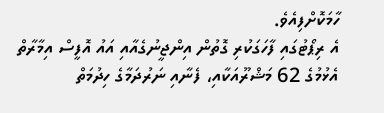ހާމަކޮށްފިއެވެ.
އެ ރިޕޯޓުގައި ފާހަގަކުރި ގޮތުން އިންޖީނުގެއާއި އައު އޮފީސް އިމާރާތް އެޅުމުގެ 62 މަޝްރޫއަކާއި، ފެނާއި ނަރުދަމާގެ ހިދުމަތް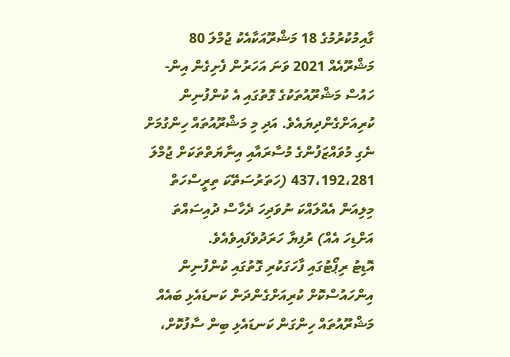ގާއިމުކުރުމުގެ 18 މަޝްރޫއަކާއެކު ޖުމްލަ 80 މަޝްރޫއެއް 2021 ވަނަ އަހަރުން ފެށިގެން އިން-ހައުސް މަޝްރޫއުތަކުގެ ގޮތުގައި އެ ކުންފުނިން ކުރިއަށްގެންދިޔައެވެ. އަދި މި މަޝްރޫއުތައް ހިންގުމަށް ނެގި މުވައްޒަފުންގެ މުސާރައާއި އިނާޔަތްތަކަށް ޖުމްލަ 437،192،281 (ހަތަރުސަތޭކަ ތިރީސްހަތް މިލިއަން އެއްލައްކަ ނުވަދިހަ ދެހާސް ދުއިސައްތަ އަށްޑިހަ އެއް) ރުފިޔާ ހަރަދުވެފައިވެއެވެ.
އޮޑިޓު ރިޕޯޓުގައި ފާހަގަކުރި ގޮތުގައި ކުންފުނިން އިންހައުސްކޮށް ކުރިއަށްގެންދަން ކަނޑައެޅި ބައެއް މަޝްރޫއުތައް ހިންގަން ކަނޑައެޅި ބިން ސާފުކޮށް،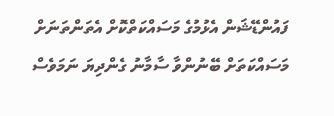ފައުންޑޭޝަން އެޅުމުގެ މަސައްކަތްކޮށް އެތަންތަނަށް މަސައްކަތަށް ބޭނުންވާ ސާމާނު ގެންދިޔަ ނަމަވެސް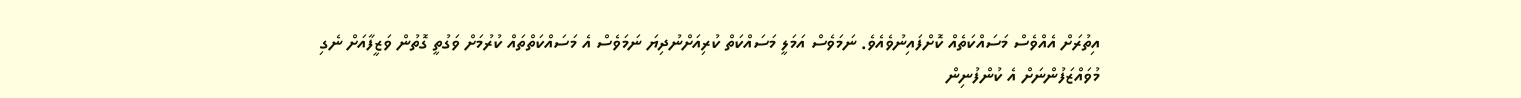އިތުރަށް އެއްވެސް މަސައްކަތެއް ކޮށްފައިނުވެއެވެ. ނަމަވެސް އަމަލީ މަސައްކަތް ކުރިއަށްނުދިޔަ ނަމަވެސް އެ މަސައްކަތްތައް ކުރުމަށް ވަގުތީ ގޮތުން ވަޒީފާއަށް ނެގި މުވައްޒަފުންނަށް އެ ކުންފުނިން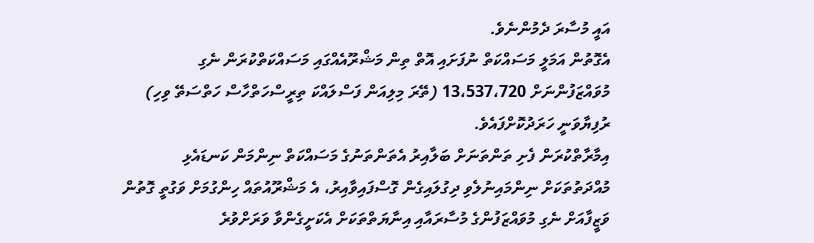އައީ މުސާރަ ދެމުންނެވެ.
އެގޮތުން އަމަލީ މަސައްކަތް ނުފަށައި އޮތް ތިން މަޝްރޫއެއްގައި މަސައްކަތްކުރަން ނެގި މުވައްޒަފުންނަށް 13،537،720 (ތޭރަ މިލިއަން ފަސްލައްކަ ތިރީސްހަތްހާސް ހަތްސަތޭ ވިހި) ރުފިޔާވަނީ ހަރަދުކޮށްފައެވެ.
އިމާރާތްކުރަން ފެށި ތަންތަނަށް ބަލާއިރު އެތަންތަނުގެ މަސައްކަތް ނިންމަން ކަނޑައެޅި މުއްދަތުތަކަށް ނިންމައިނުލެވި ދިގުލައިގެން ގޮސްފައިވާއިރު، އެ މަޝްރޫއުތައް ހިންގުމަށް ވަގުތީ ގޮތުން ވަޒީފާއަށް ނެގި މުވައްޒަފުންގެ މުސާރައާއި އިނާޔަތްތަކަށް އެކަށީގެންވާ ވަރަށްވުރެ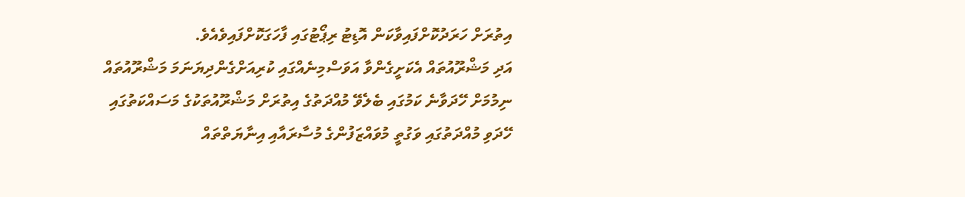އިތުރަށް ހަރަދުކޮށްފައިވާކަން އޮޑިޓު ރިޕޯޓުގައި ފާހަގަކޮށްފައިވެއެވެ.
އަދި މަޝްރޫއުތައް އެކަށީގެންވާ އަވަސްމިނެއްގައި ކުރިއަށްގެންދިޔަނަމަ މަޝްރޫއުތައް ނިމުމަށް ހޭދަވާނެ ކަމުގައި ބެލެވޭ މުއްދަތުގެ އިތުރަށް މަޝްރޫއުތަކުގެ މަސައްކަތުގައި ހޭދަވި މުއްދަތުގައި ވަގުތީ މުވައްޒަފުންގެ މުސާރައާއި އިނާޔަތްތައް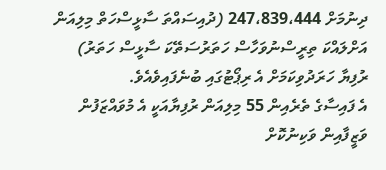ދިނުމަށް 247،839،444 (ދުއިސައްތަ ސާޅީސްހަތް މިލިއަން އަށްލައްކަ ތިރީސްނުވަހާސް ހަތަރުސަތޭކަ ސާޅީސް ހަތަރު) ރުފިޔާ ހަރަދުވިކަމަށް އެ ރިޕޯޓުގައި ބުނެފައިވެއެވެ.
އެ ފައިސާގެ ތެރެއިން 55 މިލިއަން ރުފިޔާއަކީ އެ މުވައްޒަފުން ވަޒީފާއިން ވަކިނުކޮށް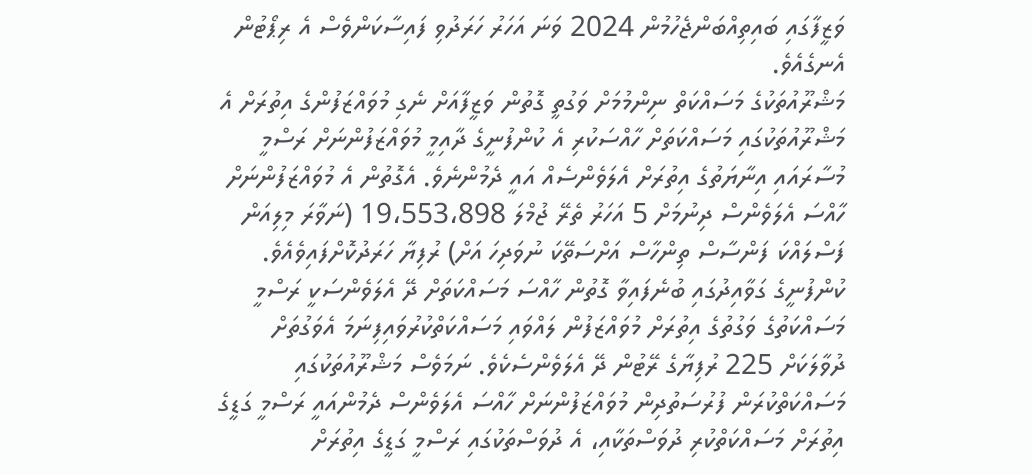ވަޒީފާގައި ބައިތިއްބަންޖެހުމުން 2024 ވަނަ އަހަރު ހަރަދުވި ފައިސާކަންވެސް އެ ރިޕޯޓުން އެނގެއެވެ.
މަޝްރޫއުތަކުގެ މަސައްކަތް ނިންމުމަށް ވަގުތީ ގޮތުން ވަޒީފާއަށް ނެގި މުވައްޒަފުންގެ އިތުރަށް އެ މަޝްރޫއުތަކުގައި މަސައްކަތަށް ހާއްސަކުރި އެ ކުންފުނީގެ ދާއިމީ މުވައްޒަފުންނަށް ރަސްމީ މުސާރައައި އިނާޔަތުގެ އިތުރަށް އެލަވެންސެއް އައީ ދެމުންނެވެ. އެގޮތުން އެ މުވައްޒަފުންނަށް ހާއްސަ އެލަވެންސް ދިނުމަށް 5 އަހަރު ތެރޭ ޖުމްލަ 19،553،898 (ނަވާރަ މިލިއަން ފަސްލައްކަ ފަންސާސް ތިންހާސް އަށްސަތޭކަ ނުވަދިހަ އަށް) ރުފިޔާ ހަރަދުކޮށްފައިވެއެވެ.
ކުންފުނީގެ ގަވާއިދުގައި ބުނެފައިވާ ގޮތުން ހާއްސަ މަސައްކަތަށް ދޭ އެލަވެންސަކީ ރަސްމީ މަސައްކަތުގެ ވަގުތުގެ އިތުރަށް މުވައްޒަފުން ލައްވައި މަސައްކަތްކުރުވައިފިނަމަ އެވަގުތަށް ދުވާލަކަށް 225 ރުފިޔާގެ ރޭޓުން ދޭ އެލަވެންސެކެވެ. ނަމަވެސް މަޝްރޫއުތަކުގައި މަސައްކަތްކުރަން ފުރުސަތުދިން މުވައްޒަފުންނަށް ހާއްސަ އެލަވެންސް ދެމުންއައީ ރަސްމީ ގަޑީގެ އިތުރަށް މަސައްކަތްކުރި ދުވަސްތަކާއި، އެ ދުވަސްތަކުގައި ރަސްމީ ގަޑީގެ އިތުރަށް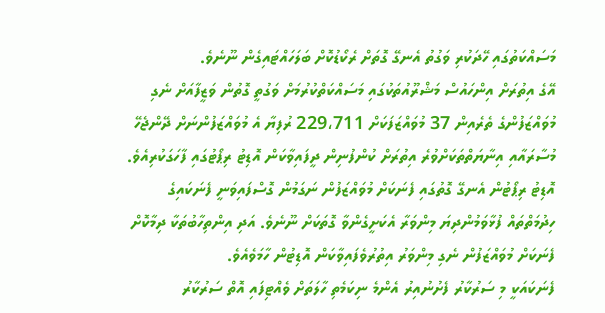މަސައްކަތުގައި ހޭދަކުރި ވަގުތު އެނގޭ ގޮތަށް ރެކޯޑުކޮށް ބަލަހައްޓައިގެން ނޫނެވެ.
އޭގެ އިތުރަށް އިންހައުސް މަޝްރޫއުތަކުގައި މަސައްކަތްކުރުމަށް ވަގުތީ ގޮތުން ވަޒީފާއަށް ނެގި މުވައްޒަފުންގެ ތެރެއިން 37 މުވައްޒަފަކަށް 229،711 ރުފިޔާ އެ މުވައްޒަފުންނަށް ދޭންޖެހޭ މުސާރައާއި އިނާޔަތްތަކަށްވުރެ އިތުރަށް ކުންފުނިން ދީފައިވާކަން އޮޑިޓު ރިޕޯޓުގައި ފާހަގަކުރިއެވެ.
އޮޑިޓު ރިޕޯޓުން އެނގޭ ގޮތުގައި ފެނަކަށް މުވައްޒަފުން ނަގަމުން ގޮސްފައިވަނީ ފެނަކައިގެ ހިދުމަތްތައް ފުޅާވަމުންދިޔަ މިންވަރާ އެކަށީގެންވާ ގޮތަކަށް ނޫނެވެ. އަދި އިންތިހާބުތަކާ ދިމާކޮށް ފެނަކަށް މުވައްޒަފުން ނެގި މިންވަރު އިތުރުވެފައިވާކަން އޮޑިޓުން ހާމަވެއެވެ.
ފެނަކައަކީ މި ސަރުކާރު ފެށުނުއިރު އެންމެ ނިކަމެތި ހާލަތަށް ވެއްޓިފައި އޮތް ސަރުކާރު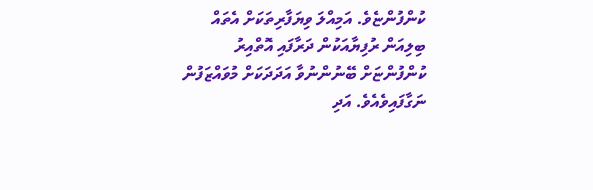ކުންފުންޏެވެ. އަމިއްލަ ވިޔަފާރިތަކަށް އެތައް ބިލިއަން ރުފިޔާއަކުން ދަރާފައި އޮތްއިރު ކުންފުންޏަށް ބޭނުންނުވާ އަދަދަކަށް މުވައްޒަފުން ނަގާފައިވެއެވެ. އަދި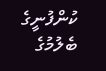ކުންފުނީގެ ބެލުމުގެ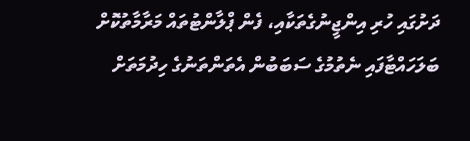ދަށުގައި ހުރި އިންޖީނުގެތަކާއި، ފެން ޕްލާންޓުތައް މަރާމާތުކޮށް ބަލަހައްޓާފައި ނެތުމުގެ ސަބަބުން އެތަންތަނުގެ ހިދުމަތަށް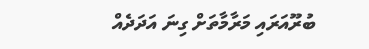ބުރޫއަރައި މަރާމާތަށް ގިނަ އަދަދެއް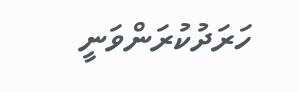ހަރަދުކުރަންވަނީ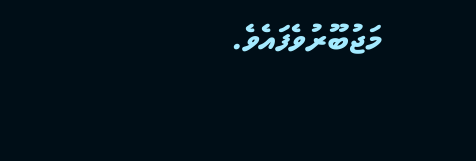މަޖުބޫރުވެފައެވެ.